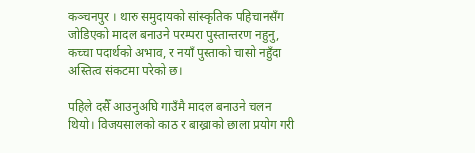कञ्चनपुर । थारु समुदायको सांस्कृतिक पहिचानसँग जोडिएको मादल बनाउने परम्परा पुस्तान्तरण नहुनु, कच्चा पदार्थको अभाव, र नयाँ पुस्ताको चासो नहुँदा अस्तित्व संकटमा परेको छ।

पहिले दसैँ आउनुअघि गाउँमै मादल बनाउने चलन थियो। विजयसालको काठ र बाख्राको छाला प्रयोग गरी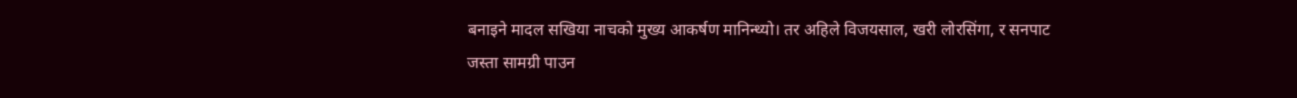बनाइने मादल सखिया नाचको मुख्य आकर्षण मानिन्थ्यो। तर अहिले विजयसाल, खरी लोरसिंगा, र सनपाट जस्ता सामग्री पाउन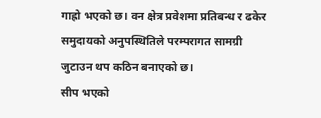गाह्रो भएको छ। वन क्षेत्र प्रवेशमा प्रतिबन्ध र ढकेर समुदायको अनुपस्थितिले परम्परागत सामग्री जुटाउन थप कठिन बनाएको छ।
सीप भएको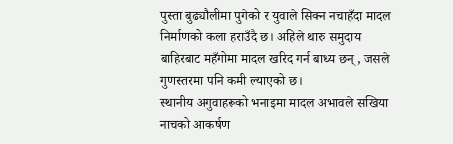पुस्ता बुढ्यौलीमा पुगेको र युवाले सिक्न नचाहँदा मादल निर्माणको कला हराउँदै छ। अहिले थारु समुदाय बाहिरबाट महँगोमा मादल खरिद गर्न बाध्य छन्, जसले गुणस्तरमा पनि कमी ल्याएको छ।
स्थानीय अगुवाहरूको भनाइमा मादल अभावले सखिया नाचको आकर्षण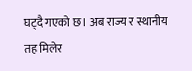घट्दै गएको छ। अब राज्य र स्थानीय तह मिलेर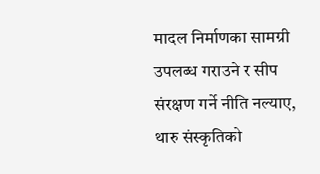मादल निर्माणका सामग्री उपलब्ध गराउने र सीप संरक्षण गर्ने नीति नल्याए, थारु संस्कृतिको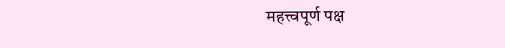महत्त्वपूर्ण पक्ष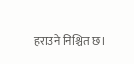हराउने निश्चित छ।